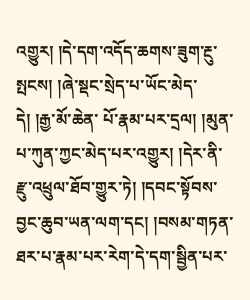འགྱུར། །དེ་དག་འདོད་ཆགས་ཟུག་རྔུ་སྤངས། །ཞེ་སྡང་སྲེད་པ་ཡོང་མེད་དེ། །རྒྱ་མོ་ཆེན་ པོ་རྣམ་པར་དྲལ། །མུན་པ་ཀུན་ཀྱང་མེད་པར་འགྱུར། །དེར་ནི་རྫུ་འཕྲུལ་ཐོབ་གྱུར་ཏེ། །དབང་སྟོབས་བྱང་ཆུབ་ཡན་ལག་དང། །བསམ་གཏན་ཐར་པ་རྣམ་པར་རེག་དེ་དག་སྦྱིན་པར་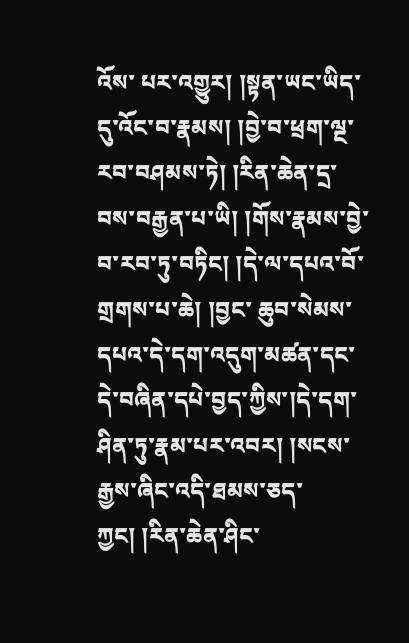འོས་ པར་འགྱུར། །སྟན་ཡང་ཡིད་དུ་འོང་བ་རྣམས། །བྱེ་བ་ཕྲག་ལྔ་རབ་བཤམས་ཏེ། །རིན་ཆེན་དྲ་བས་བརྒྱན་པ་ཡི། །གོས་རྣམས་བྱེ་བ་རབ་ཏུ་བཏིང། །དེ་ལ་དཔའ་བོ་གྲགས་པ་ཆེ། །བྱང་ ཆུབ་སེམས་དཔའ་དེ་དག་འདུག་མཚན་དང་དེ་བཞིན་དཔེ་བྱད་ཀྱིས་།དེ་དག་ཤིན་ཏུ་རྣམ་པར་འབར། །སངས་རྒྱས་ཞིང་འདི་ཐམས་ཅད་ཀྱང། །རིན་ཆེན་ཤིང་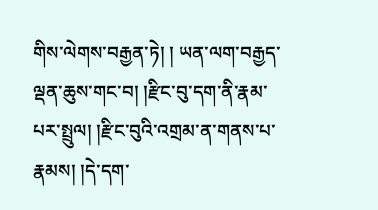གིས་ལེགས་བརྒྱན་ཏེ། ། ཡན་ལག་བརྒྱད་ལྡན་ཆུས་གང་བ། །རྫིང་བུ་དག་ནི་རྣམ་པར་སྤྲུལ། །རྫིང་བུའི་འགྲམ་ན་གནས་པ་རྣམས། །དེ་དག་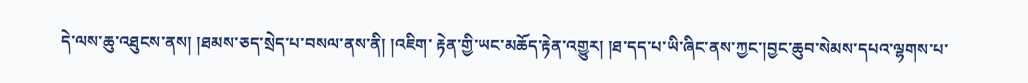དེ་ལས་ཆུ་འཐུངས་ནས། །ཐམས་ཅད་སྲེད་པ་བསལ་ནས་ནི། །འཇིག་ རྟེན་གྱི་ཡང་མཆོད་རྟེན་འགྱུར། །ཐ་དད་པ་ཡི་ཞིང་ནས་ཀྱང་།བྱང་ཆུབ་སེམས་དཔའ་ལྷགས་པ་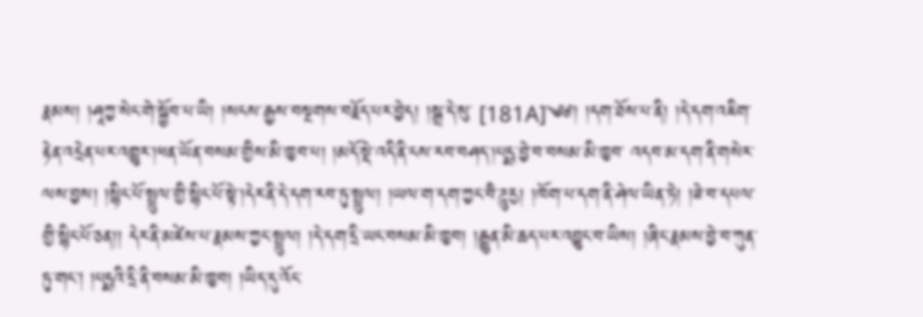རྣམས། །ཤཱཀྱ་སེང་གེ་སྐྱོབ་པ་ཡི། །སངས་རྒྱས་བསྔགས་བརྗོད་པར་བྱེད། །སྒྲ་དེ་སུ་ [181A]༄༅། །དག་ཐོས་པ་ནི། །དེ་དག་འཇིག་རྟེན་འདྲེན་པར་འགྱུར་།ཕན་ཡོན་བསམ་གྱིས་མི་ཁྱབ་པ། །མདོ་སྡེ་འདི་ནི་ངས་རབ་བཤད་།པདྨ་བྱེ་བ་བསམ་མི་ཁྱབ་ འདབ་མ་དག་ནི་གསེར་ལས་བྱས། །སྙིང་པོ་སྤྲུལ་གྱི་སྙིང་པོ་སྟེ་།དེར་ནི་དེ་དག་རབ་ཏུ་སྤྲུལ། །ཡལ་ག་དག་ཀྱང་བཻ་ཌཱུརྱ། །ཁོག་པ་དག་ནི་ཤེལ་ཡིན་ཏེ། །ཟེ་བ་དཔལ་གྱི་སྙིང་པོ་ཅན།། དེར་ནི་མཛེས་པ་རྣམས་ཀྱང་སྤྲུལ། །དེ་དག་དྲི་ཡང་བསམ་མི་ཁྱབ། །རྒྱུན་མི་ཆད་པར་འབྱུང་བ་ཡིས། །ཞིང་རྣམས་བྱེ་བ་ཀུན་ཏུ་གང། །པདྨའི་དྲི་ནི་བསམ་མི་ཁྱབ། །ཡིད་དུ་འོང་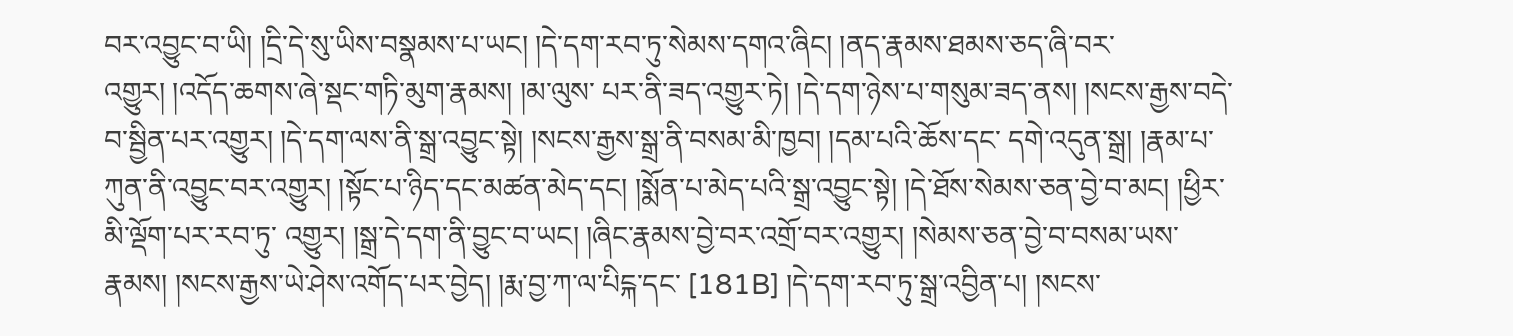བར་འབྱུང་བ་ཡི། །དྲི་དེ་སུ་ཡིས་བསྣམས་པ་ཡང། །དེ་དག་རབ་ཏུ་སེམས་དགའ་ཞིང། །ནད་རྣམས་ཐམས་ཅད་ཞི་བར་འགྱུར། །འདོད་ཆགས་ཞེ་སྡང་གཏི་མུག་རྣམས། །མ་ལུས་ པར་ནི་ཟད་འགྱུར་ཏེ། །དེ་དག་ཉེས་པ་གསུམ་ཟད་ནས། །སངས་རྒྱས་བདེ་བ་སྦྱིན་པར་འགྱུར། །དེ་དག་ལས་ནི་སྒྲ་འབྱུང་སྟེ། །སངས་རྒྱས་སྒྲ་ནི་བསམ་མི་ཁྱབ། །དམ་པའི་ཆོས་དང་ དགེ་འདུན་སྒྲ། །རྣམ་པ་ཀུན་ནི་འབྱུང་བར་འགྱུར། །སྟོང་པ་ཉིད་དང་མཚན་མེད་དང། །སྨོན་པ་མེད་པའི་སྒྲ་འབྱུང་སྟེ། །དེ་ཐོས་སེམས་ཅན་བྱེ་བ་མང། །ཕྱིར་མི་ལྡོག་པར་རབ་ཏུ་ འགྱུར། །སྒྲ་དེ་དག་ནི་བྱུང་བ་ཡང། །ཞིང་རྣམས་བྱེ་བར་འགྲོ་བར་འགྱུར། །སེམས་ཅན་བྱེ་བ་བསམ་ཡས་རྣམས། །སངས་རྒྱས་ཡེ་ཤེས་འགོད་པར་བྱེད། །རྨ་བྱ་ཀ་ལ་པིངྐ་དང་ [181B] །དེ་དག་རབ་ཏུ་སྒྲ་འབྱིན་པ། །སངས་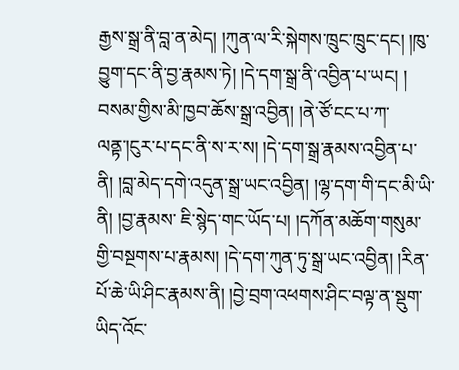རྒྱས་སྒྲ་ནི་བླ་ན་མེད། །ཀུན་ལ་རི་སྐེགས་ཁྲུང་ཁྲུང་དང། །ཁུ་བྱུག་དང་ནི་བྱ་རྣམས་ཏེ། །དེ་དག་སྒྲ་ནི་འབྱིན་པ་ཡང། ། བསམ་གྱིས་མི་ཁྱབ་ཆོས་སྒྲ་འབྱིན། །ནེ་ཙོ་ངང་པ་ཀ་ལནྟ་།ངུར་པ་དང་ནི་ས་ར་ས། །དེ་དག་སྒྲ་རྣམས་འབྱིན་པ་ནི། །བླ་མེད་དགེ་འདུན་སྒྲ་ཡང་འབྱིན། །ལྷ་དག་གི་དང་མི་ཡི་ནི། །བྱ་རྣམས་ ཇི་སྙེད་གང་ཡོད་པ། །དཀོན་མཆོག་གསུམ་གྱི་བསྔགས་པ་རྣམས། །དེ་དག་ཀུན་ཏུ་སྒྲ་ཡང་འབྱིན། །རིན་པོ་ཆེ་ཡི་ཤིང་རྣམས་ནི། །བྱེ་བྲག་འཕགས་ཤིང་བལྟ་ན་སྡུག་ཡིད་འོང་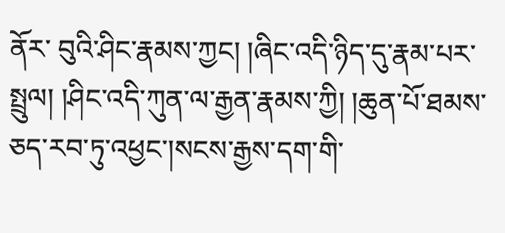ནོར་ བུའི་ཤིང་རྣམས་ཀྱང། །ཞིང་འདི་ཉིད་དུ་རྣམ་པར་སྤྲུལ། །ཤིང་འདི་ཀུན་ལ་རྒྱན་རྣམས་ཀྱི། །ཆུན་པོ་ཐམས་ཅད་རབ་ཏུ་འཕྱང་།སངས་རྒྱས་དག་གི་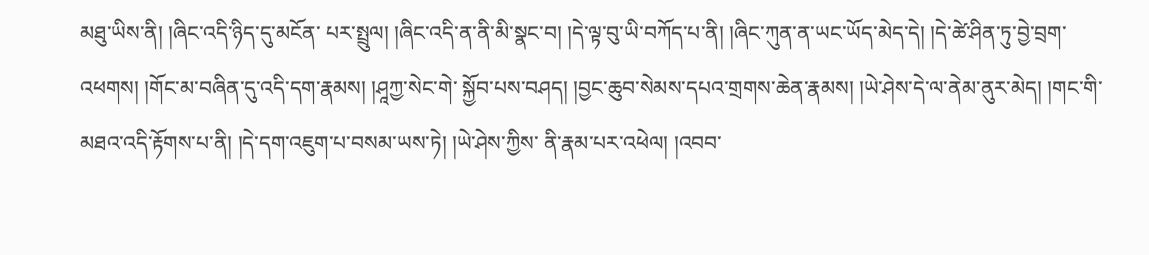མཐུ་ཡིས་ནི། །ཞིང་འདི་ཉིད་དུ་མངོན་ པར་སྤྲུལ། །ཞིང་འདི་ན་ནི་མི་སྣང་བ། །དེ་ལྟ་བུ་ཡི་བཀོད་པ་ནི། །ཞིང་ཀུན་ན་ཡང་ཡོད་མེད་དེ། །དེ་ཚེ་ཤིན་ཏུ་བྱེ་བྲག་འཕགས། །གོང་མ་བཞིན་དུ་འདི་དག་རྣམས། །ཤཱཀྱ་སེང་གེ་ སྐྱོབ་པས་བཤད། །བྱང་ཆུབ་སེམས་དཔའ་གྲགས་ཆེན་རྣམས། །ཡེ་ཤེས་དེ་ལ་ནེམ་ནུར་མེད། །གང་གི་མཐའ་འདི་རྟོགས་པ་ནི། །དེ་དག་འཇུག་པ་བསམ་ཡས་ཏེ། །ཡེ་ཤེས་ཀྱིས་ ནི་རྣམ་པར་འཕེལ། །འབབ་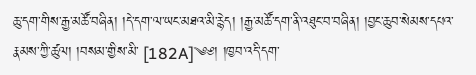ཆུ་དག་གིས་རྒྱ་མཚོ་བཞིན། །དེ་དག་ལ་ཡང་མཐའ་མི་རྙེད། །རྒྱ་མཚོ་དག་ནི་འཐུང་བ་བཞིན། །བྱང་ཆུབ་སེམས་དཔའ་རྣམས་ཀྱི་ཚུལ། །བསམ་གྱིས་མི་ [182A]༄༅། །ཁྱབ་འདི་དག་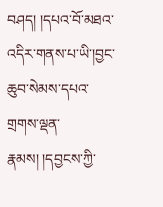བཤད། །དཔའ་བོ་མཐའ་འདིར་གནས་པ་ཡི་།བྱང་ཆུབ་སེམས་དཔའ་གྲགས་ལྡན་རྣམས། །དབྱངས་ཀྱི་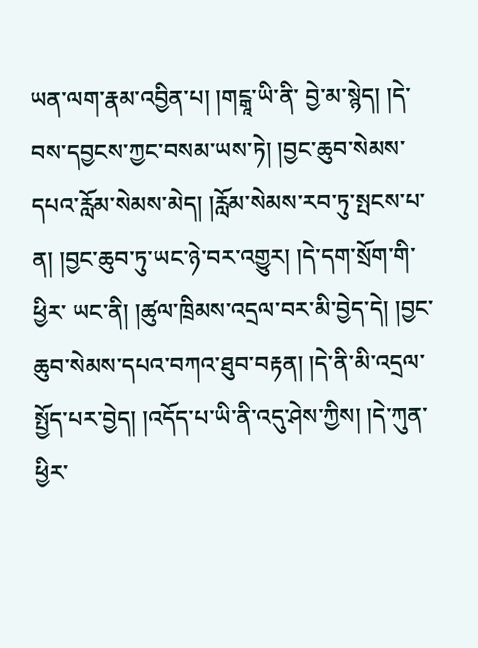ཡན་ལག་རྣམ་འབྱིན་པ། །གངྒཱ་ཡི་ནི་ བྱེ་མ་སྙེད། །དེ་བས་དབྱངས་ཀྱང་བསམ་ཡས་ཏེ། །བྱང་ཆུབ་སེམས་དཔའ་རློམ་སེམས་མེད། །རློམ་སེམས་རབ་ཏུ་སྤངས་པ་ན། །བྱང་ཆུབ་ཏུ་ཡང་ཉེ་བར་འགྱུར། །དེ་དག་སྲོག་གི་ཕྱིར་ ཡང་ནི། །ཚུལ་ཁྲིམས་འདྲལ་བར་མི་བྱེད་དེ། །བྱང་ཆུབ་སེམས་དཔའ་བཀའ་ཐུབ་བརྟན། །དེ་ནི་མི་འདྲལ་སྤྱོད་པར་བྱེད། །འདོད་པ་ཡི་ནི་འདུ་ཤེས་ཀྱིས། །དེ་ཀུན་ཕྱིར་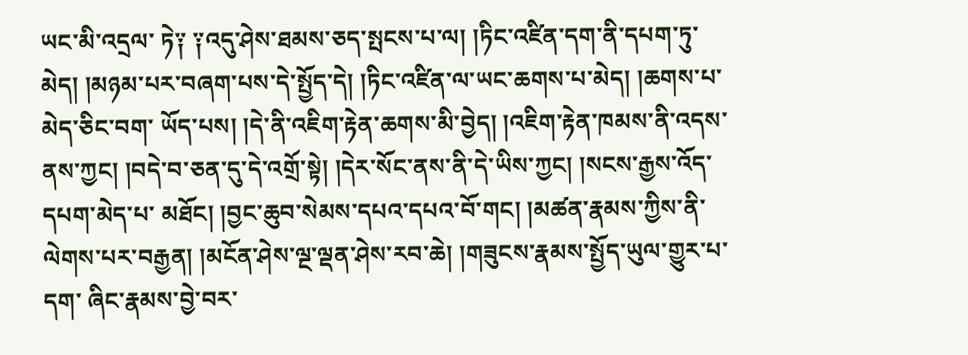ཡང་མི་འདྲལ་ ཏེ༑ ༑འདུ་ཤེས་ཐམས་ཅད་སྤངས་པ་ལ། །ཏིང་འཛིན་དག་ནི་དཔག་ཏུ་མེད། །མཉམ་པར་བཞག་པས་དེ་སྤྱོད་དེ། །ཏིང་འཛིན་ལ་ཡང་ཆགས་པ་མེད། །ཆགས་པ་མེད་ཅིང་བག་ ཡོད་པས། །དེ་ནི་འཇིག་རྟེན་ཆགས་མི་བྱེད། །འཇིག་རྟེན་ཁམས་ནི་འདས་ནས་ཀྱང། །བདེ་བ་ཅན་དུ་དེ་འགྲོ་སྟེ། །དེར་སོང་ནས་ནི་དེ་ཡིས་ཀྱང། །སངས་རྒྱས་འོད་དཔག་མེད་པ་ མཐོང། །བྱང་ཆུབ་སེམས་དཔའ་དཔའ་བོ་གང། །མཚན་རྣམས་ཀྱིས་ནི་ལེགས་པར་བརྒྱན། །མངོན་ཤེས་ལྔ་ལྡན་ཤེས་རབ་ཆེ། །གཟུངས་རྣམས་སྤྱོད་ཡུལ་གྱུར་པ་དག་ ཞིང་རྣམས་བྱེ་བར་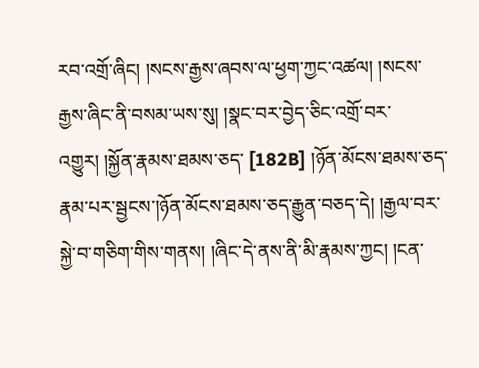རབ་འགྲོ་ཞིང། །སངས་རྒྱས་ཞབས་ལ་ཕྱག་ཀྱང་འཚལ། །སངས་རྒྱས་ཞིང་ནི་བསམ་ཡས་སུ། །སྣང་བར་བྱེད་ཅིང་འགྲོ་བར་འགྱུར། །སྐྱོན་རྣམས་ཐམས་ཅད་ [182B] །ཉོན་མོངས་ཐམས་ཅད་རྣམ་པར་སྦྱངས་།ཉོན་མོངས་ཐམས་ཅད་རྒྱུན་བཅད་དེ། །རྒྱལ་བར་སྐྱེ་བ་གཅིག་གིས་གནས། །ཞིང་དེ་ནས་ནི་མི་རྣམས་ཀྱང། །ངན་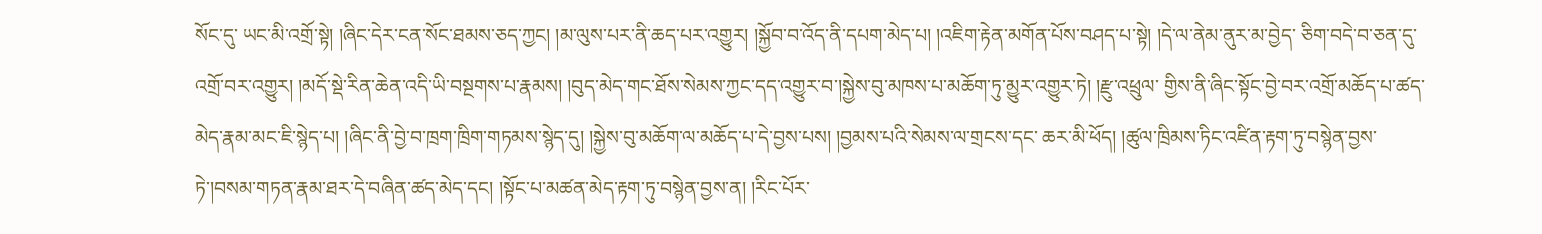སོང་དུ་ ཡང་མི་འགྲོ་སྟེ། །ཞིང་དེར་ངན་སོང་ཐམས་ཅད་ཀྱང། །མ་ལུས་པར་ནི་ཆད་པར་འགྱུར། །སྐྱོབ་བ་འོད་ནི་དཔག་མེད་པ། །འཇིག་རྟེན་མགོན་པོས་བཤད་པ་སྟེ། །དེ་ལ་ནེམ་ནུར་མ་བྱེད་ ཅིག་བདེ་བ་ཅན་དུ་འགྲོ་བར་འགྱུར། །མདོ་སྡེ་རིན་ཆེན་འདི་ཡི་བསྔགས་པ་རྣམས། །བུད་མེད་གང་ཐོས་སེམས་ཀྱང་དད་འགྱུར་བ་།སྐྱེས་བུ་མཁས་པ་མཆོག་ཏུ་མྱུར་འགྱུར་ཏེ། །རྫུ་འཕྲུལ་ གྱིས་ནི་ཞིང་སྟོང་བྱེ་བར་འགྲོ་མཆོད་པ་ཚད་མེད་རྣམ་མང་ཇི་སྙེད་པ། །ཞིང་ནི་བྱེ་བ་ཁྲག་ཁྲིག་གཏམས་སྙེད་དུ། །སྐྱེས་བུ་མཆོག་ལ་མཆོད་པ་དེ་བྱས་པས། །བྱམས་པའི་སེམས་ལ་གྲངས་དང་ ཆར་མི་ཕོད། །ཚུལ་ཁྲིམས་ཏིང་འཛིན་རྟག་ཏུ་བསྙེན་བྱས་ཏེ་།བསམ་གཏན་རྣམ་ཐར་དེ་བཞིན་ཚད་མེད་དང། །སྟོང་པ་མཚན་མེད་རྟག་ཏུ་བསྙེན་བྱས་ན། །རིང་པོར་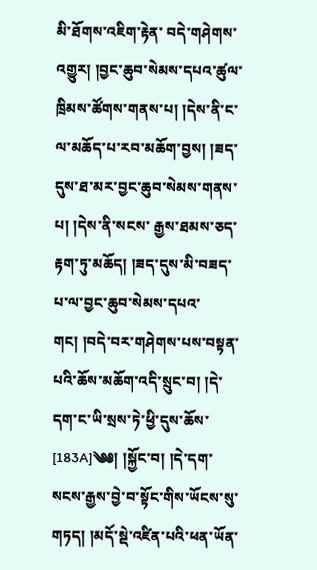མི་ཐོགས་འཇིག་རྟེན་ བདེ་གཤེགས་འགྱུར། །བྱང་ཆུབ་སེམས་དཔའ་ཚུལ་ཁྲིམས་ཚོགས་གནས་པ། །དེས་ནི་ང་ལ་མཆོད་པ་རབ་མཆོག་བྱས། །ཟད་དུས་ཐ་མར་བྱང་ཆུབ་སེམས་གནས་པ། །དེས་ནི་སངས་ རྒྱས་ཐམས་ཅད་རྟག་ཏུ་མཆོད། །ཟད་དུས་མི་བཟད་པ་ལ་བྱང་ཆུབ་སེམས་དཔའ་གང། །བདེ་བར་གཤེགས་པས་བསྟན་པའི་ཆོས་མཆོག་འདི་སྲུང་བ། །དེ་དག་ང་ཡི་སྲས་ཏེ་ཕྱི་དུས་ཆོས་ [183A]༄༅། །སྐྱོང་བ། །དེ་དག་སངས་རྒྱས་བྱེ་བ་སྟོང་གིས་ཡོངས་སུ་གཏད། །མདོ་སྡེ་འཛིན་པའི་ཕན་ཡོན་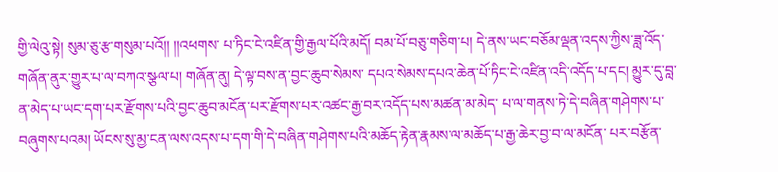གྱི་ལེའུ་སྟེ། སུམ་ཅུ་རྩ་གསུམ་པའོ།། །།འཕགས་ པ་ཏིང་ངེ་འཛིན་གྱི་རྒྱལ་པོའི་མདོ། བམ་པོ་བཅུ་གཅིག་པ། དེ་ནས་ཡང་བཅོམ་ལྡན་འདས་ཀྱིས་ཟླ་འོད་གཞོན་ནུར་གྱུར་པ་ལ་བཀའ་སྩལ་པ། གཞོན་ནུ། དེ་ལྟ་བས་ན་བྱང་ཆུབ་སེམས་ དཔའ་སེམས་དཔའ་ཆེན་པོ་ཏིང་ངེ་འཛིན་འདི་འདོད་པ་དང། མྱུར་དུ་བླ་ན་མེད་པ་ཡང་དག་པར་རྫོགས་པའི་བྱང་ཆུབ་མངོན་པར་རྫོགས་པར་འཚང་རྒྱ་བར་འདོད་པས་མཚན་མ་མེད་ པ་ལ་གནས་ཏེ་དེ་བཞིན་གཤེགས་པ་བཞུགས་པའམ། ཡོངས་སུ་མྱ་ངན་ལས་འདས་པ་དག་གི་དེ་བཞིན་གཤེགས་པའི་མཆོད་རྟེན་རྣམས་ལ་མཆོད་པ་རྒྱ་ཆེར་བྱ་བ་ལ་མངོན་ པར་བརྩོན་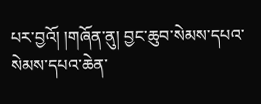པར་བྱའོ། །གཞོན་ནུ། བྱང་ཆུབ་སེམས་དཔའ་སེམས་དཔའ་ཆེན་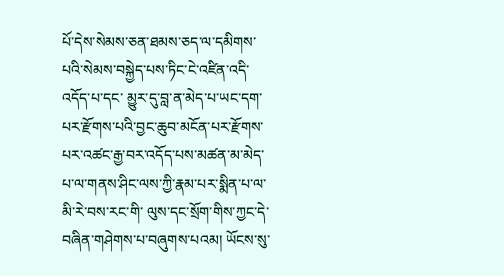པོ་དེས་སེམས་ཅན་ཐམས་ཅད་ལ་དམིགས་པའི་སེམས་བསྐྱེད་པས་ཏིང་ངེ་འཛིན་འདི་འདོད་པ་དང་ མྱུར་དུ་བླ་ན་མེད་པ་ཡང་དག་པར་རྫོགས་པའི་བྱང་ཆུབ་མངོན་པར་རྫོགས་པར་འཚང་རྒྱ་བར་འདོད་པས་མཚན་མ་མེད་པ་ལ་གནས་ཤིང་ལས་ཀྱི་རྣམ་པར་སྨིན་པ་ལ་མི་རེ་བས་རང་གི་ ལུས་དང་སྲོག་གིས་ཀྱང་དེ་བཞིན་གཤེགས་པ་བཞུགས་པའམ། ཡོངས་སུ་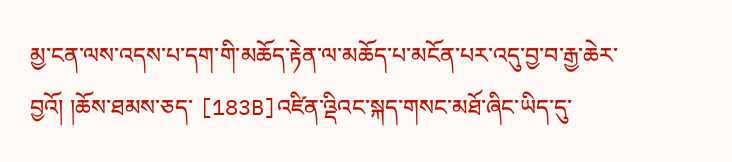མྱ་ངན་ལས་འདས་པ་དག་གི་མཆོད་རྟེན་ལ་མཆོད་པ་མངོན་པར་འདུ་བྱ་བ་རྒྱ་ཆེར་བྱའོ། །ཆོས་ཐམས་ཅད་ [183B]འཛིན་འྡིའང་སྐད་གསང་མཐོ་ཞིང་ཡིད་དུ་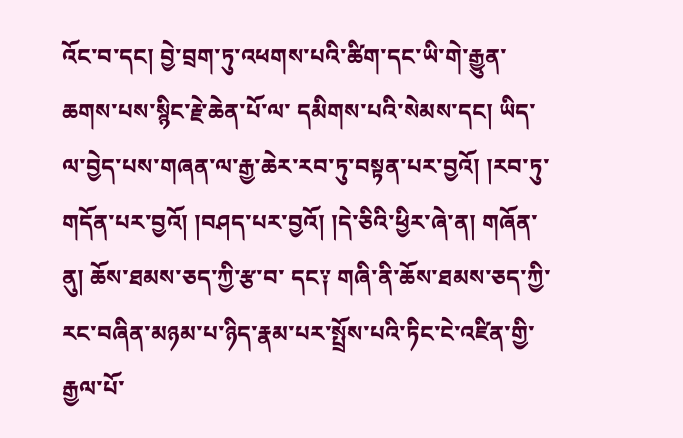འོང་བ་དང། བྱེ་བྲག་ཏུ་འཕགས་པའི་ཚིག་དང་ཡི་གེ་རྒྱུན་ཆགས་པས་སྙིང་རྗེ་ཆེན་པོ་ལ་ དམིགས་པའི་སེམས་དང། ཡིད་ལ་བྱེད་པས་གཞན་ལ་རྒྱ་ཆེར་རབ་ཏུ་བསྟན་པར་བྱའོ། །རབ་ཏུ་གདོན་པར་བྱའོ། །བཤད་པར་བྱའོ། །དེ་ཅིའི་ཕྱིར་ཞེ་ན། གཞོན་ནུ། ཆོས་ཐམས་ཅད་ཀྱི་རྩ་བ་ དང༑ གཞི་ནི་ཆོས་ཐམས་ཅད་ཀྱི་རང་བཞིན་མཉམ་པ་ཉིད་རྣམ་པར་སྤྲོས་པའི་ཏིང་ངེ་འཛིན་གྱི་རྒྱལ་པོ་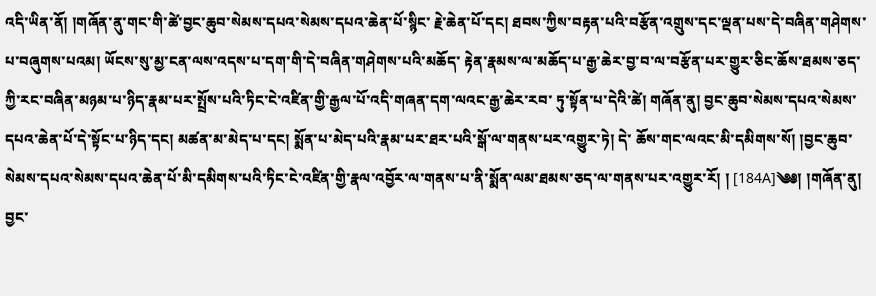འདི་ཡིན་ནོ། །གཞོན་ནུ་གང་གི་ཚེ་བྱང་ཆུབ་སེམས་དཔའ་སེམས་དཔའ་ཆེན་པོ་སྙིང་ རྗེ་ཆེན་པོ་དང། ཐབས་ཀྱིས་བརྟན་པའི་བརྩོན་འགྲུས་དང་ལྡན་པས་དེ་བཞིན་གཤེགས་པ་བཞུགས་པའམ། ཡོངས་སུ་མྱ་ངན་ལས་འདས་པ་དག་གི་དེ་བཞིན་གཤེགས་པའི་མཆོད་ རྟེན་རྣམས་ལ་མཆོད་པ་རྒྱ་ཆེར་བྱ་བ་ལ་བརྩོན་པར་གྱུར་ཅིང་ཆོས་ཐམས་ཅད་ཀྱི་རང་བཞིན་མཉམ་པ་ཉིད་རྣམ་པར་སྤྲོས་པའི་ཏིང་ངེ་འཛིན་གྱི་རྒྱལ་པོ་འདི་གཞན་དག་ལའང་རྒྱ་ཆེར་རབ་ ཏུ་སྟོན་པ་དེའི་ཚེ། གཞོན་ནུ། བྱང་ཆུབ་སེམས་དཔའ་སེམས་དཔའ་ཆེན་པོ་དེ་སྟོང་པ་ཉིད་དང། མཚན་མ་མེད་པ་དང། སྨོན་པ་མེད་པའི་རྣམ་པར་ཐར་པའི་སྒོ་ལ་གནས་པར་འགྱུར་ཏེ། དེ་ ཆོས་གང་ལའང་མི་དམིགས་སོ། །བྱང་ཆུབ་སེམས་དཔའ་སེམས་དཔའ་ཆེན་པོ་མི་དམིགས་པའི་ཏིང་ངེ་འཛིན་གྱི་རྣལ་འབྱོར་ལ་གནས་པ་ནི་སྨོན་ལམ་ཐམས་ཅད་ལ་གནས་པར་འགྱུར་རོ། ། [184A]༄༅། །གཞོན་ནུ། བྱང་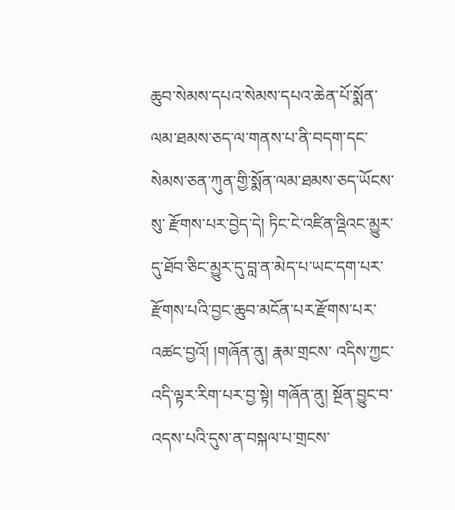ཆུབ་སེམས་དཔའ་སེམས་དཔའ་ཆེན་པོ་སྨོན་ལམ་ཐམས་ཅད་ལ་གནས་པ་ནི་བདག་དང་སེམས་ཅན་ཀུན་གྱི་སྨོན་ལམ་ཐམས་ཅད་ཡོངས་སུ་ རྫོགས་པར་བྱེད་དེ། ཏིང་ངེ་འཛིན་འྡིའང་མྱུར་དུ་ཐོབ་ཅིང་མྱུར་དུ་བླ་ན་མེད་པ་ཡང་དག་པར་རྫོགས་པའི་བྱང་ཆུབ་མངོན་པར་རྫོགས་པར་འཚང་བྱའོ། །གཞོན་ནུ། རྣམ་གྲངས་ འདིས་ཀྱང་འདི་ལྟར་རིག་པར་བྱ་སྟེ། གཞོན་ནུ། སྔོན་བྱུང་བ་འདས་པའི་དུས་ན་བསྐལ་པ་གྲངས་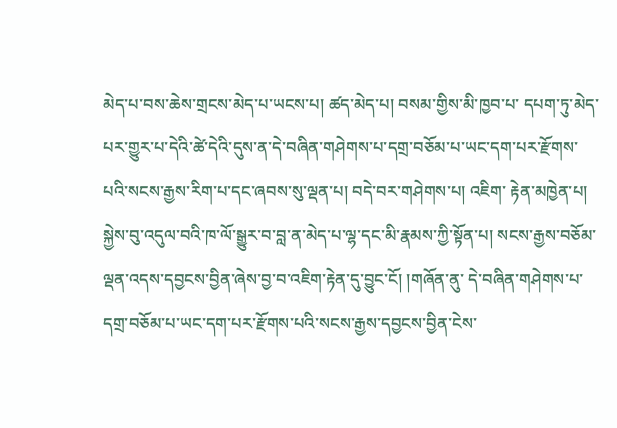མེད་པ་བས་ཆེས་གྲངས་མེད་པ་ཡངས་པ། ཚད་མེད་པ། བསམ་གྱིས་མི་ཁྱབ་པ་ དཔག་ཏུ་མེད་པར་གྱུར་པ་དེའི་ཚེ་དེའི་དུས་ན་དེ་བཞིན་གཤེགས་པ་དགྲ་བཅོམ་པ་ཡང་དག་པར་རྫོགས་པའི་སངས་རྒྱས་རིག་པ་དང་ཞབས་སུ་ལྡན་པ། བདེ་བར་གཤེགས་པ། འཇིག་ རྟེན་མཁྱེན་པ། སྐྱེས་བུ་འདུལ་བའི་ཁ་ལོ་སྒྱུར་བ་བླ་ན་མེད་པ་ལྷ་དང་མི་རྣམས་ཀྱི་སྟོན་པ། སངས་རྒྱས་བཅོམ་ལྡན་འདས་དབྱངས་བྱིན་ཞེས་བྱ་བ་འཇིག་རྟེན་དུ་བྱུང་ངོ། །གཞོན་ནུ་ དེ་བཞིན་གཤེགས་པ་དགྲ་བཅོམ་པ་ཡང་དག་པར་རྫོགས་པའི་སངས་རྒྱས་དབྱངས་བྱིན་ངེས་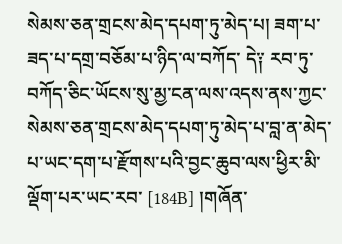སེམས་ཅན་གྲངས་མེད་དཔག་ཏུ་མེད་པ། ཟག་པ་ཟད་པ་དགྲ་བཅོམ་པ་ཉིད་ལ་བཀོད་ དེ༑ རབ་ཏུ་བཀོད་ཅིང་ཡོངས་སུ་མྱ་ངན་ལས་འདས་ནས་ཀྱང་སེམས་ཅན་གྲངས་མེད་དཔག་ཏུ་མེད་པ་བླ་ན་མེད་པ་ཡང་དག་པ་རྫོགས་པའི་བྱང་ཆུབ་ལས་ཕྱིར་མི་ལྡོག་པར་ཡང་རབ་ [184B] །གཞོན་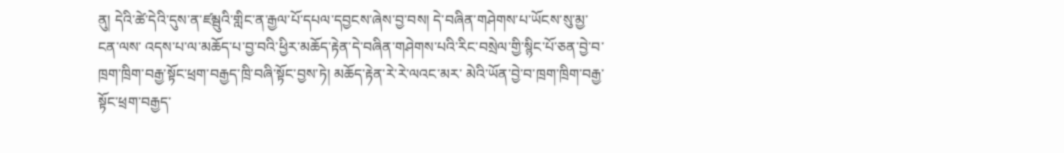ནུ། དེའི་ཚེ་དེའི་དུས་ན་ཛམྦུའི་གླིང་ན་རྒྱལ་པོ་དཔལ་དབྱངས་ཞེས་བྱ་བས། དེ་བཞིན་གཤེགས་པ་ཡོངས་སུ་མྱ་ངན་ལས་ འདས་པ་ལ་མཆོད་པ་བྱ་བའི་ཕྱིར་མཆོད་རྟེན་དེ་བཞིན་གཤེགས་པའི་རིང་བསྲེལ་གྱི་སྙིང་པོ་ཅན་བྱེ་བ་ཁྲག་ཁྲིག་བརྒྱ་སྟོང་ཕྲག་བརྒྱད་ཁྲི་བཞི་སྟོང་བྱས་ཏེ། མཆོད་རྟེན་རེ་རེ་ལའང་མར་ མེའི་ཡོན་བྱེ་བ་ཁྲག་ཁྲིག་བརྒྱ་སྟོང་ཕྲག་བརྒྱད་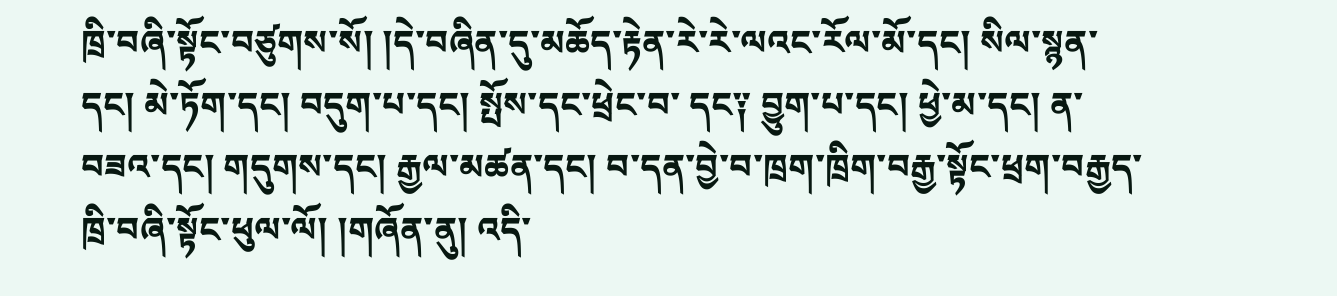ཁྲི་བཞི་སྟོང་བཙུགས་སོ། །དེ་བཞིན་དུ་མཆོད་རྟེན་རེ་རེ་ལའང་རོལ་མོ་དང། སིལ་སྙན་དང། མེ་ཏོག་དང། བདུག་པ་དང། སྤོས་དང་ཕྲེང་བ་ དང༑ བྱུག་པ་དང། ཕྱེ་མ་དང། ན་བཟའ་དང། གདུགས་དང། རྒྱལ་མཚན་དང། བ་དན་བྱེ་བ་ཁྲག་ཁྲིག་བརྒྱ་སྟོང་ཕྲག་བརྒྱད་ཁྲི་བཞི་སྟོང་ཕུལ་ལོ། །གཞོན་ནུ། འདི་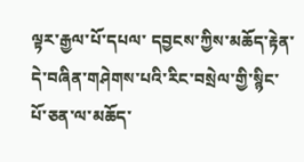ལྟར་རྒྱལ་པོ་དཔལ་ དབྱངས་ཀྱིས་མཆོད་རྟེན་དེ་བཞིན་གཤེགས་པའི་རིང་བསྲེལ་གྱི་སྙིང་པོ་ཅན་ལ་མཆོད་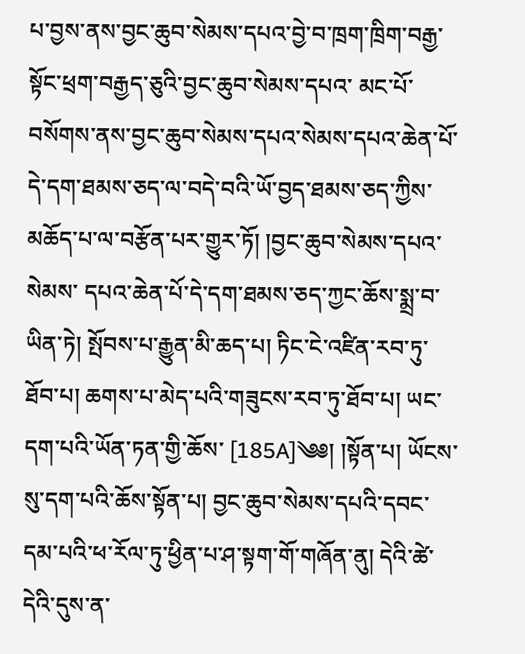པ་བྱས་ནས་བྱང་ཆུབ་སེམས་དཔའ་བྱེ་བ་ཁྲག་ཁྲིག་བརྒྱ་སྟོང་ཕྲག་བརྒྱད་ཅུའི་བྱང་ཆུབ་སེམས་དཔའ་ མང་པོ་བསོགས་ནས་བྱང་ཆུབ་སེམས་དཔའ་སེམས་དཔའ་ཆེན་པོ་དེ་དག་ཐམས་ཅད་ལ་བདེ་བའི་ཡོ་བྱད་ཐམས་ཅད་ཀྱིས་མཆོད་པ་ལ་བརྩོན་པར་གྱུར་ཏོ། །བྱང་ཆུབ་སེམས་དཔའ་སེམས་ དཔའ་ཆེན་པོ་དེ་དག་ཐམས་ཅད་ཀྱང་ཆོས་སྨྲ་བ་ཡིན་ཏེ། སྤོབས་པ་རྒྱུན་མི་ཆད་པ། ཏིང་ངེ་འཛིན་རབ་ཏུ་ཐོབ་པ། ཆགས་པ་མེད་པའི་གཟུངས་རབ་ཏུ་ཐོབ་པ། ཡང་དག་པའི་ཡོན་ཏན་གྱི་ཆོས་ [185A]༄༅། །སྟོན་པ། ཡོངས་སུ་དག་པའི་ཆོས་སྟོན་པ། བྱང་ཆུབ་སེམས་དཔའི་དབང་དམ་པའི་ཕ་རོལ་ཏུ་ཕྱིན་པ་ཤ་སྟག་གོ་གཞོན་ནུ། དེའི་ཚེ་དེའི་དུས་ན་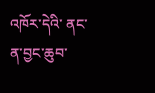འཁོར་དེའི་ ནང་ན་བྱང་ཆུབ་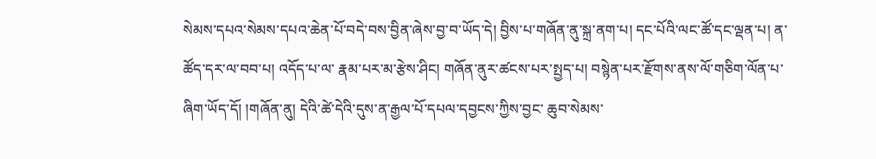སེམས་དཔའ་སེམས་དཔའ་ཆེན་པོ་བདེ་བས་བྱིན་ཞེས་བྱ་བ་ཡོད་དེ། བྱིས་པ་གཞོན་ནུ་སྐྲ་ནག་པ། དང་པོའི་ལང་ཚོ་དང་ལྡན་པ། ན་ཚོད་དར་ལ་བབ་པ། འདོད་པ་ལ་ རྣམ་པར་མ་རྩེས་ཤིང། གཞོན་ནུར་ཚངས་པར་སྤྱད་པ། བསྙེན་པར་རྫོགས་ནས་ལོ་གཅིག་ལོན་པ་ཞིག་ཡོད་དོ། །གཞོན་ནུ། དེའི་ཚེ་དེའི་དུས་ན་རྒྱལ་པོ་དཔལ་དབྱངས་ཀྱིས་བྱང་ ཆུབ་སེམས་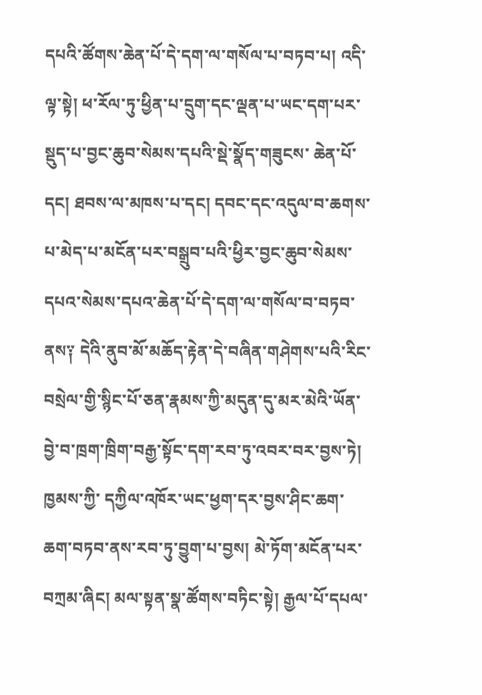དཔའི་ཚོགས་ཆེན་པོ་དེ་དག་ལ་གསོལ་པ་བཏབ་པ། འདི་ལྟ་སྟེ། ཕ་རོལ་ཏུ་ཕྱིན་པ་དྲུག་དང་ལྡན་པ་ཡང་དག་པར་སྡུད་པ་བྱང་ཆུབ་སེམས་དཔའི་སྡེ་སྣོད་གཟུངས་ ཆེན་པོ་དང། ཐབས་ལ་མཁས་པ་དང། དབང་དང་འདུལ་བ་ཆགས་པ་མེད་པ་མངོན་པར་བསྒྲུབ་པའི་ཕྱིར་བྱང་ཆུབ་སེམས་དཔའ་སེམས་དཔའ་ཆེན་པོ་དེ་དག་ལ་གསོལ་བ་བཏབ་ ནས༑ དེའི་ནུབ་མོ་མཆོད་རྟེན་དེ་བཞིན་གཤེགས་པའི་རིང་བསྲེལ་གྱི་སྙིང་པོ་ཅན་རྣམས་ཀྱི་མདུན་དུ་མར་མེའི་ཡོན་བྱེ་བ་ཁྲག་ཁྲིག་བརྒྱ་སྟོང་དག་རབ་ཏུ་འབར་བར་བྱས་ཏེ། ཁྱམས་ཀྱི་ དཀྱིལ་འཁོར་ཡང་ཕྱག་དར་བྱས་ཤིང་ཆག་ཆག་བཏབ་ནས་རབ་ཏུ་བྱུག་པ་བྱས། མེ་ཏོག་མངོན་པར་བཀྲམ་ཞིང། མལ་སྟན་སྣ་ཚོགས་བཏིང་སྟེ། རྒྱལ་པོ་དཔལ་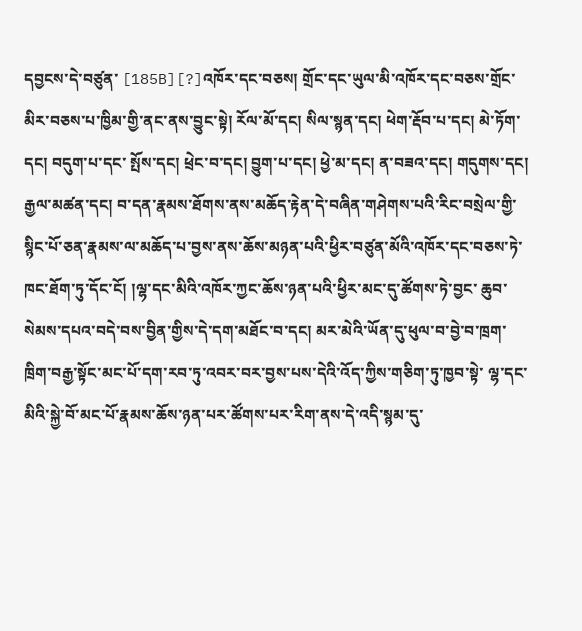དབྱངས་དེ་བཙུན་ [185B][?]འཁོར་དང་བཅས། གྲོང་དང་ཡུལ་མི་འཁོར་དང་བཅས་གྲོང་མིར་བཅས་པ་ཁྱིམ་གྱི་ནང་ནས་བྱུང་སྟེ། རོལ་མོ་དང། སིལ་སྙན་དང། ཕེག་རྡོབ་པ་དང། མེ་ཏོག་དང། བདུག་པ་དང་ སྤོས་དང། ཕྲེང་བ་དང། བྱུག་པ་དང། ཕྱེ་མ་དང། ན་བཟའ་དང། གདུགས་དང། རྒྱལ་མཚན་དང། བ་དན་རྣམས་ཐོགས་ནས་མཆོད་རྟེན་དེ་བཞིན་གཤེགས་པའི་རིང་བསྲེལ་གྱི་ སྙིང་པོ་ཅན་རྣམས་ལ་མཆོད་པ་བྱས་ནས་ཆོས་མཉན་པའི་ཕྱིར་བཙུན་མོའི་འཁོར་དང་བཅས་ཏེ་ཁང་ཐོག་ཏུ་དོང་ངོ། །ལྷ་དང་མིའི་འཁོར་ཀྱང་ཆོས་ཉན་པའི་ཕྱིར་མང་དུ་ཚོགས་ཏེ་བྱང་ ཆུབ་སེམས་དཔའ་བདེ་བས་བྱིན་གྱིས་དེ་དག་མཐོང་བ་དང། མར་མེའི་ཡོན་དུ་ཕུལ་བ་བྱེ་བ་ཁྲག་ཁྲིག་བརྒྱ་སྟོང་མང་པོ་དག་རབ་ཏུ་འབར་བར་བྱས་པས་དེའི་འོད་ཀྱིས་གཅིག་ཏུ་ཁྱབ་སྟེ་ ལྷ་དང་མིའི་སྐྱེ་བོ་མང་པོ་རྣམས་ཆོས་ཉན་པར་ཚོགས་པར་རིག་ནས་དེ་འདི་སྙམ་དུ་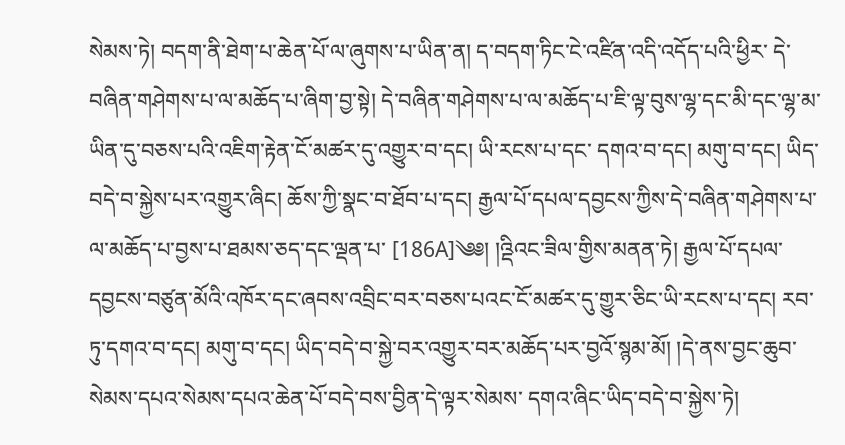སེམས་ཏེ། བདག་ནི་ཐེག་པ་ཆེན་པོ་ལ་ཞུགས་པ་ཡིན་ན། ད་བདག་ཏིང་ངེ་འཛིན་འདི་འདོད་པའི་ཕྱིར་ དེ་བཞིན་གཤེགས་པ་ལ་མཆོད་པ་ཞིག་བྱ་སྟེ། དེ་བཞིན་གཤེགས་པ་ལ་མཆོད་པ་ཇི་ལྟ་བུས་ལྷ་དང་མི་དང་ལྷ་མ་ཡིན་དུ་བཅས་པའི་འཇིག་རྟེན་ངོ་མཚར་དུ་འགྱུར་བ་དང། ཡི་རངས་པ་དང་ དགའ་བ་དང། མགུ་བ་དང། ཡིད་བདེ་བ་སྐྱེས་པར་འགྱུར་ཞིང། ཆོས་ཀྱི་སྣང་བ་ཐོབ་པ་དང། རྒྱལ་པོ་དཔལ་དབྱངས་ཀྱིས་དེ་བཞིན་གཤེགས་པ་ལ་མཆོད་པ་བྱས་པ་ཐམས་ཅད་དང་ལྡན་པ་ [186A]༄༅། །འྡིའང་ཟིལ་གྱིས་མནན་ཏེ། རྒྱལ་པོ་དཔལ་དབྱངས་བཙུན་མོའི་འཁོར་དང་ཞབས་འབྲིང་བར་བཅས་པའང་ངོ་མཚར་དུ་གྱུར་ཅིང་ཡི་རངས་པ་དང། རབ་ ཏུ་དགའ་བ་དང། མགུ་བ་དང། ཡིད་བདེ་བ་སྐྱེ་བར་འགྱུར་བར་མཆོད་པར་བྱའོ་སྙམ་མོ། །དེ་ནས་བྱང་ཆུབ་སེམས་དཔའ་སེམས་དཔའ་ཆེན་པོ་བདེ་བས་བྱིན་དེ་ལྟར་སེམས་ དགའ་ཞིང་ཡིད་བདེ་བ་སྐྱེས་ཏེ།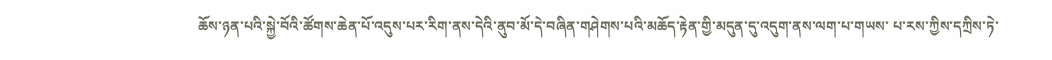ཆོས་ཉན་པའི་སྐྱེ་བོའི་ཚོགས་ཆེན་པོ་འདུས་པར་རིག་ནས་དེའི་ནུབ་མོ་དེ་བཞིན་གཤེགས་པའི་མཆོད་རྟེན་གྱི་མདུན་དུ་འདུག་ནས་ལག་པ་གཡས་ པ་རས་ཀྱིས་དཀྲིས་ཏེ་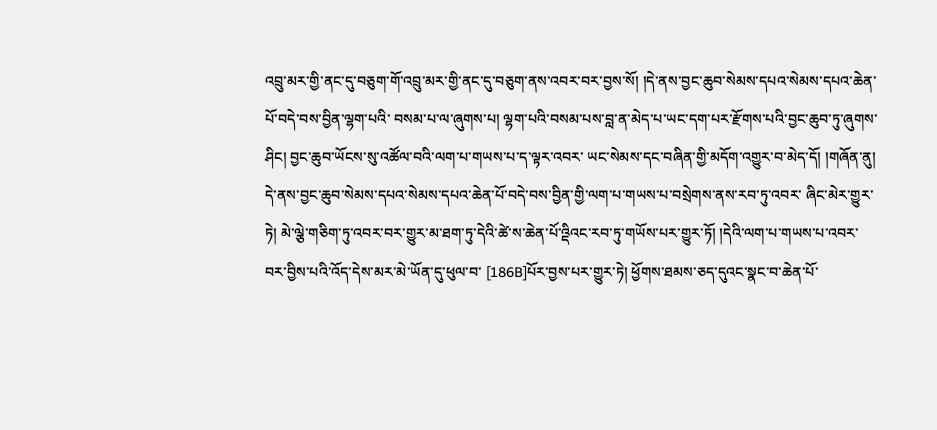འབྲུ་མར་གྱི་ནང་དུ་བཅུག་གོ་འབྲུ་མར་གྱི་ནང་དུ་བཅུག་ནས་འབར་བར་བྱས་སོ། །དེ་ནས་བྱང་ཆུབ་སེམས་དཔའ་སེམས་དཔའ་ཆེན་པོ་བདེ་བས་བྱིན་ལྷག་པའི་ བསམ་པ་ལ་ཞུགས་པ། ལྷག་པའི་བསམ་པས་བླ་ན་མེད་པ་ཡང་དག་པར་རྫོགས་པའི་བྱང་ཆུབ་ཏུ་ཞུགས་ཤིང། བྱང་ཆུབ་ཡོངས་སུ་འཚོལ་བའི་ལག་པ་གཡས་པ་ད་ལྟར་འབར་ ཡང་སེམས་དང་བཞིན་གྱི་མདོག་འགྱུར་བ་མེད་དོ། །གཞོན་ནུ། དེ་ནས་བྱང་ཆུབ་སེམས་དཔའ་སེམས་དཔའ་ཆེན་པོ་བདེ་བས་བྱིན་གྱི་ལག་པ་གཡས་པ་བསྲེགས་ནས་རབ་ཏུ་འབར་ ཞིང་མེར་གྱུར་ཏེ། མེ་ལྕེ་གཅིག་ཏུ་འབར་བར་གྱུར་མ་ཐག་ཏུ་དེའི་ཚེ་ས་ཆེན་པོ་འྡིའང་རབ་ཏུ་གཡོས་པར་གྱུར་ཏོ། །དེའི་ལག་པ་གཡས་པ་འབར་བར་བྱིས་པའི་འོད་དེས་མར་མེ་ཡོན་དུ་ཕུལ་བ་ [186B]པོར་བྱས་པར་གྱུར་ཏེ། ཕྱོགས་ཐམས་ཅད་དུའང་སྣང་བ་ཆེན་པོ་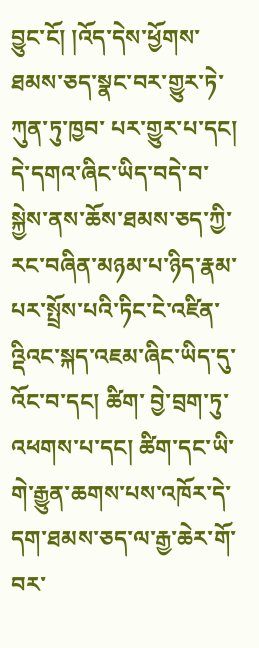བྱུང་ངོ། །འོད་དེས་ཕྱོགས་ཐམས་ཅད་སྣང་བར་གྱུར་ཏེ་ཀུན་ཏུ་ཁྱབ་ པར་གྱུར་པ་དང། དེ་དགའ་ཞིང་ཡིད་བདེ་བ་སྐྱེས་ནས་ཆོས་ཐམས་ཅད་ཀྱི་རང་བཞིན་མཉམ་པ་ཉིད་རྣམ་པར་སྤྲོས་པའི་ཏིང་ངེ་འཛིན་འྡིའང་སྐད་འཇམ་ཞིང་ཡིད་དུ་འོང་བ་དང། ཚིག་ བྱེ་བྲག་ཏུ་འཕགས་པ་དང། ཚིག་དང་ཡི་གེ་རྒྱུན་ཆགས་པས་འཁོར་དེ་དག་ཐམས་ཅད་ལ་རྒྱ་ཆེར་གོ་བར་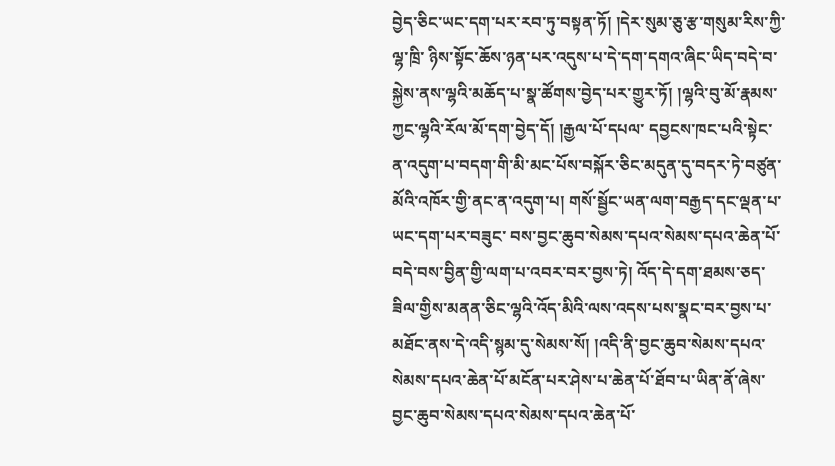བྱེད་ཅིང་ཡང་དག་པར་རབ་ཏུ་བསྟན་ཏོ། །དེར་སུམ་ཅུ་རྩ་གསུམ་རིས་ཀྱི་ལྷ་ཁྲི་ ཉིས་སྟོང་ཆོས་ཉན་པར་འདུས་པ་དེ་དག་དགའ་ཞིང་ཡིད་བདེ་བ་སྐྱེས་ནས་ལྷའི་མཆོད་པ་སྣ་ཚོགས་བྱེད་པར་གྱུར་ཏོ། །ལྷའི་བུ་མོ་རྣམས་ཀྱང་ལྷའི་རོལ་མོ་དག་བྱེད་དོ། །རྒྱལ་པོ་དཔལ་ དབྱངས་ཁང་པའི་སྟེང་ན་འདུག་པ་བདག་གི་མི་མང་པོས་བསྐོར་ཅིང་མདུན་དུ་བདར་ཏེ་བཙུན་མོའི་འཁོར་གྱི་ནང་ན་འདུག་པ། གསོ་སྦྱོང་ཡན་ལག་བརྒྱད་དང་ལྡན་པ་ཡང་དག་པར་བཟུང་ བས་བྱང་ཆུབ་སེམས་དཔའ་སེམས་དཔའ་ཆེན་པོ་བདེ་བས་བྱིན་གྱི་ལག་པ་འབར་བར་བྱས་ཏེ། འོད་དེ་དག་ཐམས་ཅད་ཟིལ་གྱིས་མནན་ཅིང་ལྷའི་འོད་མིའི་ལས་འདས་པས་སྣང་བར་བྱས་པ་ མཐོང་ནས་དེ་འདི་སྙམ་དུ་སེམས་སོ། །འདི་ནི་བྱང་ཆུབ་སེམས་དཔའ་སེམས་དཔའ་ཆེན་པོ་མངོན་པར་ཤེས་པ་ཆེན་པོ་ཐོབ་པ་ཡིན་ནོ་ཞེས་བྱང་ཆུབ་སེམས་དཔའ་སེམས་དཔའ་ཆེན་པོ་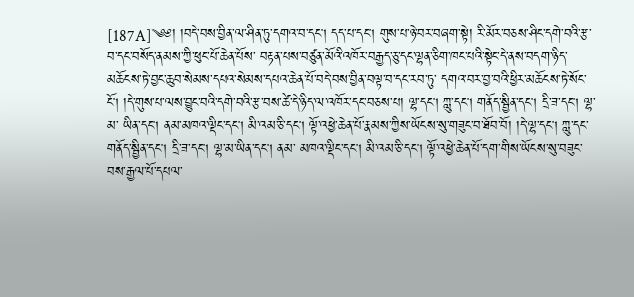[187A]༄༅། །བདེ་བས་བྱིན་ལ་ཤིན་ཏུ་དགའ་བ་དང། དད་པ་དང། གུས་པ་ཉེ་བར་བཞག་སྟེ། རི་མོར་བཅས་ཤིང་དགེ་བའི་རྩ་བ་དང་བསོད་ནམས་ཀྱི་ཕུང་པོ་ཆེན་པོས་ བརྟན་པས་བཙུན་མོའི་འཁོར་བརྒྱད་ཅུ་དང་ལྷན་ཅིག་ཁང་པའི་སྟེང་དེ་ནས་བདག་ཉིད་མཆོངས་ཏེ་བྱང་ཆུབ་སེམས་དཔའ་སེམས་དཔའ་ཆེན་པོ་བདེ་བས་བྱིན་བལྟ་བ་དང་རབ་ཏུ་ དགའ་བར་བྱ་བའི་ཕྱིར་མཆོངས་ཏེ་སོང་ངོ། །དེ་གུས་པ་ལས་བྱུང་བའི་དགེ་བའི་རྩ་བས་ཚེ་དེ་ཉིད་ལ་འཁོར་དང་བཅས་པ། ལྷ་དང། ཀླུ་དང། གནོད་སྦྱིན་དང། དྲི་ཟ་དང། ལྷ་མ་ ཡིན་དང། ནམ་མཁའ་ལྡིང་དང། མི་འམ་ཅི་དང། ལྟོ་འཕྱེ་ཆེན་པོ་རྣམས་ཀྱིས་ཡོངས་སུ་གཟུང་བ་ཐོབ་བོ། །དེ་ལྷ་དང། ཀླུ་དང་གནོད་སྦྱིན་དང། དྲི་ཟ་དང། ལྷ་མ་ཡིན་དང། ནམ་ མཁའ་ལྡིང་དང། མི་འམ་ཅི་དང། ལྟོ་འཕྱེ་ཆེན་པོ་དག་གིས་ཡོངས་སུ་བཟུང་བས་རྒྱལ་པོ་དཔལ་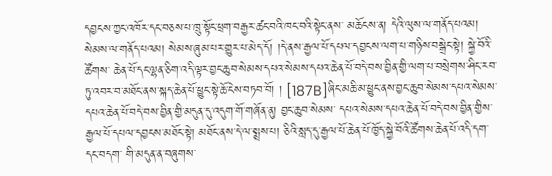དབྱངས་ཀྱང་འཁོར་དང་བཅས་པ་ཁྲུ་སྟོང་ཕྲག་བརྒྱར་ཚང་བའི་ཁང་བའི་སྟེང་ནས་ མཆོངས་ན། དེའི་ལུས་ལ་གནོད་པའམ། སེམས་ལ་གནོད་པའམ། སེམས་ཞུམ་པར་གྱུར་པ་མེད་དོ། །དེ་ནས་རྒྱལ་པོ་དཔལ་དབྱངས་ལག་པ་གཉིས་བསྒྲེང་སྟེ། སྐྱེ་བོའི་ཚོགས་ ཆེན་པོ་དང་ལྷན་ཅིག་འདི་ལྟར་བྱང་ཆུབ་སེམས་དཔའ་སེམས་དཔའ་ཆེན་པོ་བདེ་བས་བྱིན་གྱི་ལག་པ་བསྲེགས་ཤིང་རབ་ཏུ་འབར་བ་མཐོང་ནས་སྐད་ཆེན་པོ་ཕྱུང་སྟེ་ཆོ་ངེས་བཏབ་བོ། ། [187B]ཞིང་མཆི་མ་ཕྱུང་ནས་བྱང་ཆུབ་སེམས་དཔའ་སེམས་དཔའ་ཆེན་པོ་བདེ་བས་བྱིན་གྱི་མདུན་དུ་འདུག་གོ་གཞོན་ནུ། བྱང་ཆུབ་སེམས་ དཔའ་སེམས་དཔའ་ཆེན་པོ་བདེ་བས་བྱིན་གྱིས་རྒྱལ་པོ་དཔལ་དབྱངས་མཐོང་སྟེ། མཐོང་ནས་དེ་ལ་སྨྲས་པ། ཅིའི་སླད་དུ་རྒྱལ་པོ་ཆེན་པོ་ཁྱོད་སྐྱེ་བོའི་ཚོགས་ཆེན་པོ་འདི་དག་དང་བདག་ གི་མདུན་ན་བཞུགས་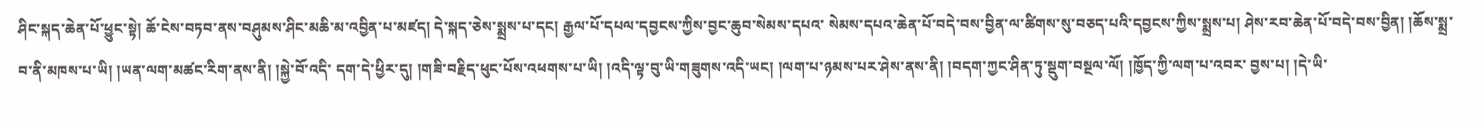ཤིང་སྐད་ཆེན་པོ་ཕྱུང་སྟེ། ཆོ་ངེས་བཏབ་ནས་བཤུམས་ཤིང་མཆི་མ་འབྱིན་པ་མཛད། དེ་སྐད་ཅེས་སྨྲས་པ་དང། རྒྱལ་པོ་དཔལ་དབྱངས་ཀྱིས་བྱང་ཆུབ་སེམས་དཔའ་ སེམས་དཔའ་ཆེན་པོ་བདེ་བས་བྱིན་ལ་ཚིགས་སུ་བཅད་པའི་དབྱངས་ཀྱིས་སྨྲས་པ། ཤེས་རབ་ཆེན་པོ་བདེ་བས་བྱིན། །ཆོས་སྨྲ་བ་ནི་མཁས་པ་ཡི། །ཡན་ལག་མཚང་རིག་ནས་ནི། །སྐྱེ་བོ་འདི་ དག་དེ་ཕྱིར་དུ། །གཟི་བརྗིད་ཕུང་པོས་འཕགས་པ་ཡི། །འདི་ལྟ་བུ་ཡི་གཟུགས་འདི་ཡང། །ལག་པ་ཉམས་པར་ཤེས་ནས་ནི། །བདག་ཀྱང་ཤིན་ཏུ་སྡུག་བསྔལ་ལོ། །ཁྱོད་ཀྱི་ལག་པ་འབར་ བྱས་པ། །དེ་ཡི་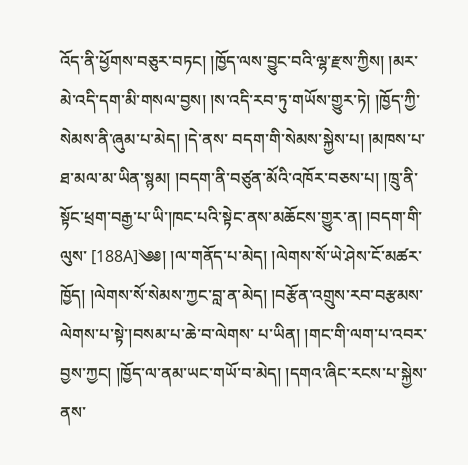འོད་ནི་ཕྱོགས་བཅུར་བཏང། །ཁྱོད་ལས་བྱུང་བའི་ལྷ་རྫས་ཀྱིས། །མར་མེ་འདི་དག་མི་གསལ་བྱས། །ས་འདི་རབ་ཏུ་གཡོས་གྱུར་ཏེ། །ཁྱོད་ཀྱི་སེམས་ནི་ཞུམ་པ་མེད། །དེ་ནས་ བདག་གི་སེམས་སྐྱེས་པ། །མཁས་པ་ཐ་མལ་མ་ཡིན་སྙམ། །བདག་ནི་བཙུན་མོའི་འཁོར་བཅས་པ། །ཁྲུ་ནི་སྟོང་ཕྲག་བརྒྱ་པ་ཡི་།ཁང་པའི་སྟེང་ནས་མཆོངས་གྱུར་ན། །བདག་གི་ལུས་ [188A]༄༅། །ལ་གནོད་པ་མེད། །ལེགས་སོ་ཡེ་ཤེས་ངོ་མཚར་ཁྱོད། །ལེགས་སོ་སེམས་ཀྱང་བླ་ན་མེད། །བརྩོན་འགྲུས་རབ་བརྩམས་ལེགས་པ་སྟེ་།བསམ་པ་ཆེ་བ་ལེགས་ པ་ཡིན། །གང་གི་ལག་པ་འབར་བྱས་ཀྱང། །ཁྱོད་ལ་ནམ་ཡང་གཡོ་བ་མེད། །དགའ་ཞིང་རངས་པ་སྐྱེས་ནས་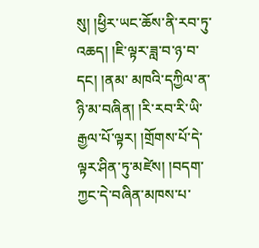སུ། །ཕྱིར་ཡང་ཆོས་ནི་རབ་ཏུ་འཆད། །ཇི་ལྟར་ཟླ་བ་ཉ་བ་དང། །ནམ་ མཁའི་དཀྱིལ་ན་ཉི་མ་བཞིན། །རི་རབ་རི་ཡི་རྒྱལ་པོ་ལྟར། །གྲོགས་པོ་དེ་ལྟར་ཤིན་ཏུ་མཛེས། །བདག་ཀྱང་དེ་བཞིན་མཁས་པ་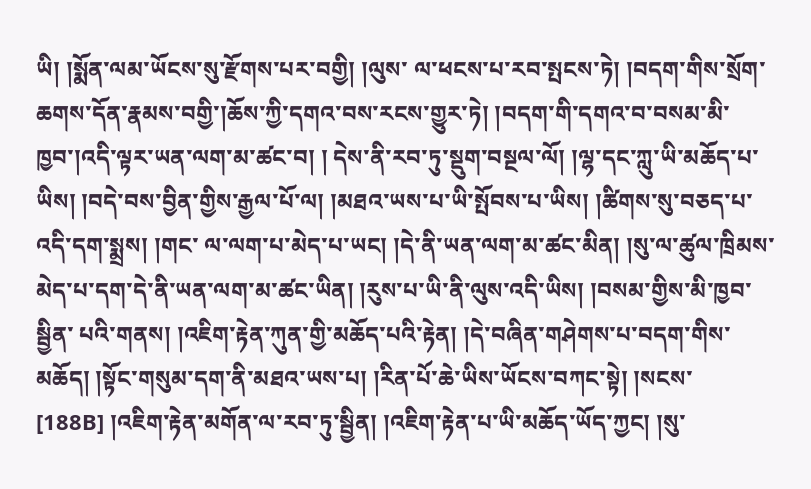ཡི། །སྨོན་ལམ་ཡོངས་སུ་རྫོགས་པར་བགྱི། །ལུས་ ལ་ཕངས་པ་རབ་སྤངས་ཏེ། །བདག་གིས་སྲོག་ཆགས་དོན་རྣམས་བགྱི་།ཆོས་ཀྱི་དགའ་བས་རངས་གྱུར་ཏེ། །བདག་གི་དགའ་བ་བསམ་མི་ཁྱབ་།འདི་ལྟར་ཡན་ལག་མ་ཚང་བ། ། དེས་ནི་རབ་ཏུ་སྡུག་བསྔལ་ལོ། །ལྷ་དང་ཀླུ་ཡི་མཆོད་པ་ཡིས། །བདེ་བས་བྱིན་གྱིས་རྒྱལ་པོ་ལ། །མཐའ་ཡས་པ་ཡི་སྤོབས་པ་ཡིས། །ཚིགས་སུ་བཅད་པ་འདི་དག་སྨྲས། །གང་ ལ་ལག་པ་མེད་པ་ཡང། །དེ་ནི་ཡན་ལག་མ་ཚང་མིན། །སུ་ལ་ཚུལ་ཁྲིམས་མེད་པ་དག་དེ་ནི་ཡན་ལག་མ་ཚང་ཡིན། །རུས་པ་ཡི་ནི་ལུས་འདི་ཡིས། །བསམ་གྱིས་མི་ཁྱབ་སྦྱིན་ པའི་གནས། །འཇིག་རྟེན་ཀུན་གྱི་མཆོད་པའི་རྟེན། །དེ་བཞིན་གཤེགས་པ་བདག་གིས་མཆོད། །སྟོང་གསུམ་དག་ནི་མཐའ་ཡས་པ། །རིན་པོ་ཆེ་ཡིས་ཡོངས་བཀང་སྟེ། །སངས་ [188B] །འཇིག་རྟེན་མགོན་ལ་རབ་ཏུ་སྦྱིན། །འཇིག་རྟེན་པ་ཡི་མཆོད་ཡོད་ཀྱང། །སུ་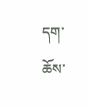དག་ཆོས་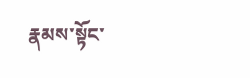རྣམས་སྟོང་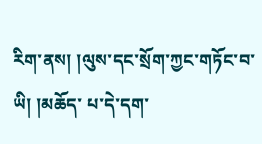རིག་ནས། །ལུས་དང་སྲོག་ཀྱང་གཏོང་བ་ཡི། །མཆོད་ པ་དེ་དག་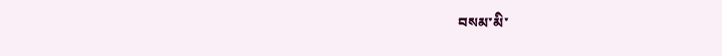བསམ་མི་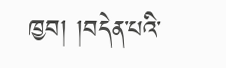ཁྱབ། །བདེན་པའི་